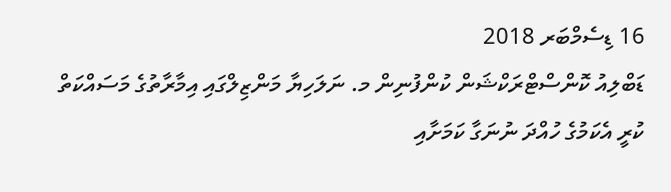16 ޑިސެމްބަރ 2018
ޑަބްލިއު ކޮންސްޓްރަކްޝަން ކުންފުނިން މ. ނަލަހިޔާ މަންޒިލްގައި އިމާރާތުގެ މަސައްކަތް ކުރީ އެކަމުގެ ހުއްދަ ނުނަގާ ކަމަށާއި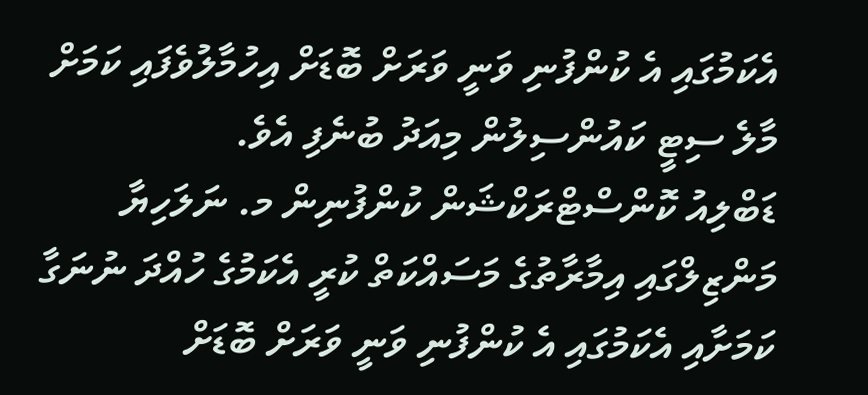އެކަމުގައި އެ ކުންފުނި ވަނީ ވަރަށް ބޮޑަށް އިހުމާލުވެފައި ކަމަށް މާލެ ސިޓީ ކައުންސިލުން މިއަދު ބުނެފި އެވެ.
ޑަބްލިއު ކޮންސްޓްރަކްޝަން ކުންފުނިން މ. ނަލަހިޔާ މަންޒިލްގައި އިމާރާތުގެ މަސައްކަތް ކުރީ އެކަމުގެ ހުއްދަ ނުނަގާ ކަމަށާއި އެކަމުގައި އެ ކުންފުނި ވަނީ ވަރަށް ބޮޑަށް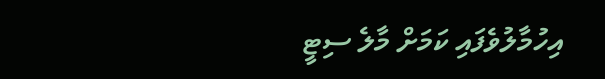އިހުމާލުވެފައި ކަމަށް މާލެ ސިޓީ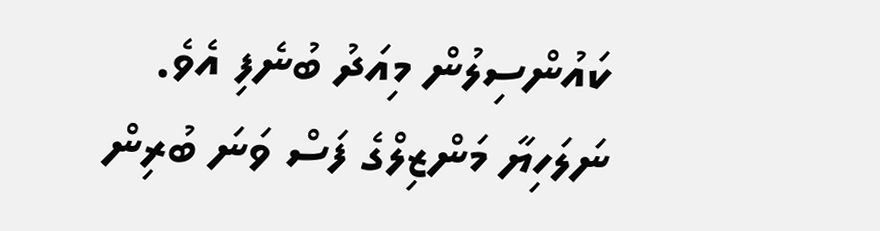ކައުންސިލުން މިއަދު ބުނެފި އެވެ.
ނަލަހިޔާ މަންޒިލްގެ ފަސް ވަނަ ބުރިން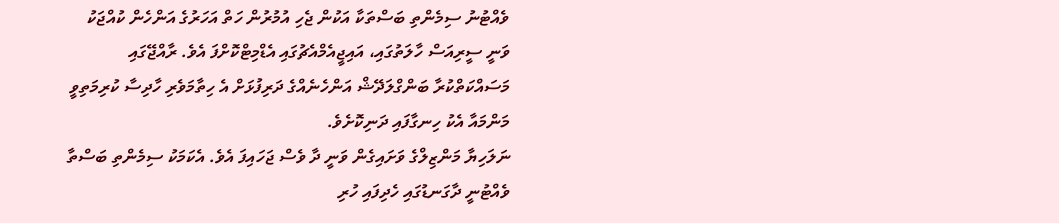ވެއްޓުނު ސިމެންތި ބަސްތަކާ އަކުން ޖެހި އުމުރުން ހަތް އަހަރުގެ އަންހެން ކުއްޖަކު ވަނީ ސީރިއަސް ހާލަތުގައި، އައިޖީއެމްއެޗުގައި އެޑްމިޓްކޮށްފަ އެވެ. ރާއްޖޭގައި މަސައްކަތްކުރާ ބަންގްލަދޭޝް އަންހެނެއްގެ ދަރިފުޅަށް އެ ހިތާމަވެރި ހާދިސާ ކުރިމަތިވީ މަންމައާ އެކު ހިނގާފައި ދަނިކޮށެވެ.
ނަލަހިޔާ މަންޒިލްގެ ވަށައިގެން ވަނީ ދާ ވެސް ޖަހައިފަ އެވެ. އެކަމަކު ސިމެންތި ބަސްތާ ވެއްޓުނީ ދާގަނޑުގައި ހެދިފައި ހުރި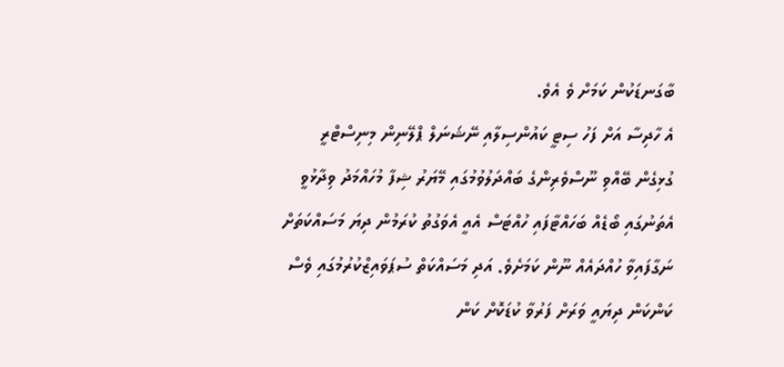ބާގަނޑަކުން ކަމަށް ވެ އެވެ.
އެ ހާދިސާ އަށް ފަހު ސިޓީ ކައުންސިލާއި ނޭޝަނަލް ޕްލޭނިން މިނިސްޓްރީ ގުޅިގެން ބޭއްވި ނޫސްވެރިންގެ ބައްދަލުވުމުގައި މޭޔަރު ޝިފާ މުހައްމަދު ވިދާޅުވީ އެތަނުގައި ބޯޑެއް ބަހައްޓާފައި ހުއްޓަސް އެއީ އެވަގުތު ކުރަމުން ދިޔަ މަސައްކަތަށް ނަގާފައިވާ ހުއްދައެއް ނޫން ކަމަށެވެ. އަދި މަސައްކަތް ސުޕަވައިޒްކުރުމުގައި ވެސް ކަންކަން ދިޔައީ ވަރަށް ފަރުވާ ކުޑަކޮށް ކަން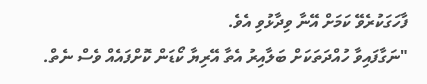ފާހަގަކުރެވޭ ކަމަށް އޭނާ ވިދާޅުވި އެވެ.
"ނަގާފައިވާ ހުއްދަތަކަށް ބަލާއިރު އެތާ އޭރިޔާ ކޯޑަން ކޮށްފައެއް ވެސް ނެތް.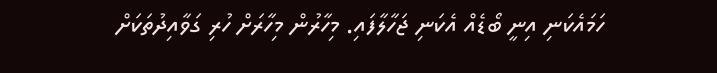ހަމައެކަނި އިނީ ބޯޑެއް އެކަނި ޖަހާލާފައި. މިހާރުން މިހާރަށް ހުރި ގަވާއިދުތަކަށް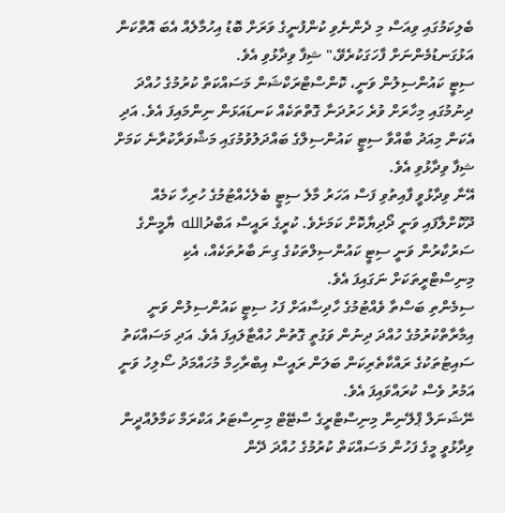ބެލިކަމުގައި ވިއަސް މި ދެންނެވި ކުންފުނީގެ ވަރަށް ބޮޑު އިހުމާލެއް އެބަ އޮތްކަން އަޅުގަނޑުމެންނަށް ފާހަގަކުރެވޭ،" ޝިފާ ވިދާޅުވި އެވެ.
ސިޓީ ކައުންސިލުން ވަނީ، ކޮންސްޓްރަކްޝަން މަސައްކަތް ކުރުމުގެ ހުއްދަ ދިނުމުގައި މިހާރަށް ވުރެ ހަރުދަނާ ގޮތްތަކެއް ކަނޑައަޅަން ނިންމައިފަ އެވެ. އަދި އެކަން މިއަދު ބާއްވާ ސިޓީ ކައުންސިލްގެ ބައްދަލުވުމުގައި މަޝްވަރާކުރާނެ ކަމަށް ޝިފާ ވިދާޅުވި އެވެ.
އޭނާ ވިދާޅުވީ ފާއިތުވި ފަސް އަހަރު މާލެ ސިޓީ ބެލެހެއްޓުމުގެ ހުރިހާ ކަމެއް ދޫކޮށްލާފައި ވަނީ ދޯދިޔާކޮށް ކަމަށެވެ. ކުރީގެ ރައީސް އަބްދުالله ޔާމީންގެ ސަރުކާރުން ވަނީ ސިޓީ ކައުންސިލްތަކުގެ ގިނަ ބާރުތަކެއް، އެކި މިނިސްޓްރީތަކަށް ނަގައިފަ އެވެ.
ސިމެންތި ބަސްތާ ވެއްޓުމުގެ ހާދިސާއަށް ފަހު ސިޓީ ކައުންސިލުން ވަނީ އިމާރާތްކުރުމުގެ ހުއްދަ ދިނުން ވަގުތީ ގޮތުން ހުއްޓާލައިފަ އެވެ. އަދި މަސައްކަތު ސައިޓުތަކުގެ ރައްކާތެރިކަން ބަލަން ރައީސް އިބްރާހިމް މުހައްމަދު ސޯލިހު ވަނީ އަމުރު ވެސް ކުރައްވައިފަ އެވެ.
ނޭޝަނަލް ޕްލޭނިން މިނިސްޓްރީގެ ސްޓޭޓް މިނިސްޓަރު އަކްރަމް ކަމާލުއްދީން ވިދާޅުވީ މީގެ ފަހުން މަސައްކަތް ކުރުމުގެ ހުއްދަ ދޭން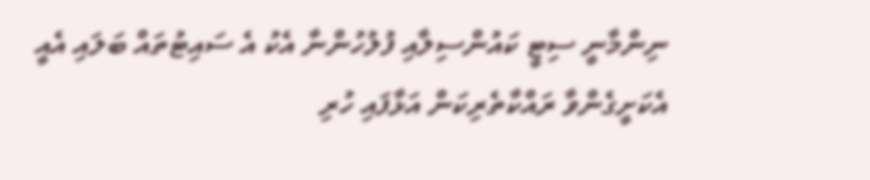ނިންމާނީ ސިޓީ ކައުންސިލާއި ފުލުހުންނާ އެކު އެ ސައިޓުތައް ބަލައި އެއީ އެކަށީގެންވާ ރައްކާތެރިކަން އަޅާފައި ހުރި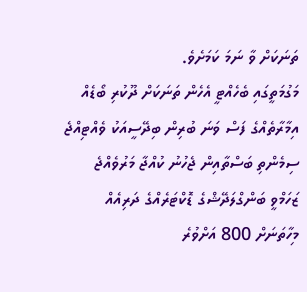ތަނަކަށް ވާ ނަމަ ކަމަށެވެ.
މަގުމަތީގައި ބެހެއްޓީ އެހެން ތަނަކަށް ދޫކުރި ބޯޑެއް
އިމާރާތެއްގެ ފަސް ވަނަ ބުރިން ބިދޭސީއަކު ވެއްޓިއްޖެ
ސިމެންތި ބަސްތާއިން ޖެހުނު ކުއްޖާ މަރުވެއްޖެ
ޒަހަމްވީ ބަންގްލަދޭޝްގެ ޑޮކްޓަރެއްގެ ދަރިއެއް
މިހާތަނަށް 800 އަށްވުރެ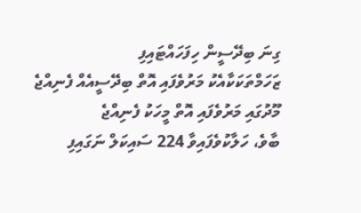ގިނަ ބިދޭސީން ހިފަހައްޓައިފި
ޒަހަމްތަކަކާއެކު މަރުވެފައި އޮތް ބިދޭސީއެއް ފެނިއްޖެ
މޫދުގައި މަރުވެފައި އޮތް މީހަކު ފެނިއްޖެ
ބާވެ، ހަލާކުވެފައިވާ 224 ސައިކަލް ނަގައިފި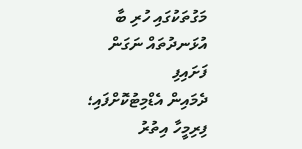މަގުތަކުގައި ހުރި ބާ އުޅަނދުތައް ނަގަން ފަށައިފި
ދެމައިން އެޑްމިޓުކޮށްފައި؛ ފިރިމީހާ އިތުރު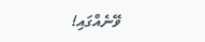ވޭނެއްގައި!